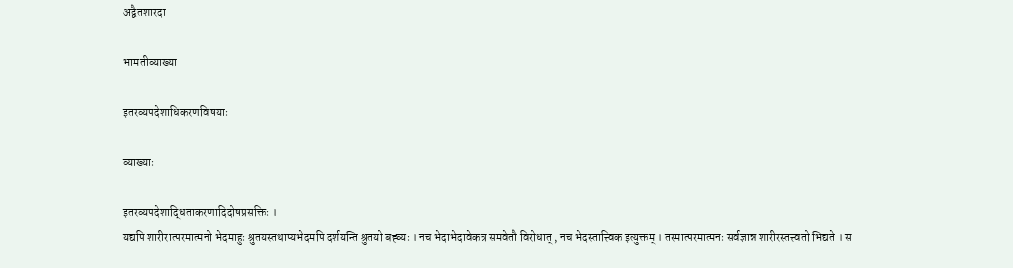अद्वैतशारदा

भामतीव्याख्या

इतरव्यपदेशाधिकरणविषयाः

व्याख्याः

इतरव्यपदेशाद्धिताकरणादिदोषप्रसक्तिः ।
यद्यपि शारीरात्परमात्मनो भेदमाहुः श्रुतयस्तथाप्यभेदमपि दर्शयन्ति श्रुतयो बह्व्यः । नच भेदाभेदावेकत्र समवेतौ विरोधात् , नच भेदस्तात्त्विक इत्युक्तम् । तस्मात्परमात्मनः सर्वज्ञान्न शारीरस्तत्त्वतो भिद्यते । स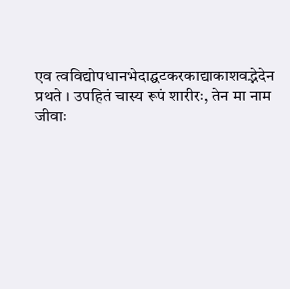एव त्वविद्योपधानभेदाद्घटकरकाद्याकाशवद्भेदेन प्रथते । उपहितं चास्य रूपं शारीरः, तेन मा नाम जीवाः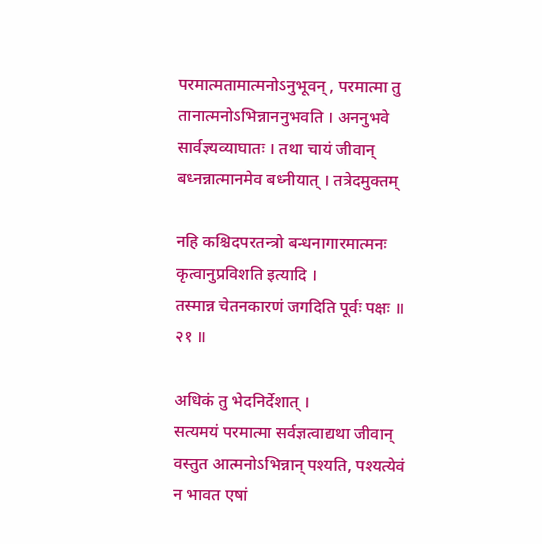परमात्मतामात्मनोऽनुभूवन् , परमात्मा तु तानात्मनोऽभिन्नाननुभवति । अननुभवे सार्वज्ञ्यव्याघातः । तथा चायं जीवान् बध्नन्नात्मानमेव बध्नीयात् । तत्रेदमुक्तम्

नहि कश्चिदपरतन्त्रो बन्धनागारमात्मनः कृत्वानुप्रविशति इत्यादि ।
तस्मान्न चेतनकारणं जगदिति पूर्वः पक्षः ॥ २१ ॥

अधिकं तु भेदनिर्देशात् ।
सत्यमयं परमात्मा सर्वज्ञत्वाद्यथा जीवान् वस्तुत आत्मनोऽभिन्नान् पश्यति, पश्यत्येवं न भावत एषां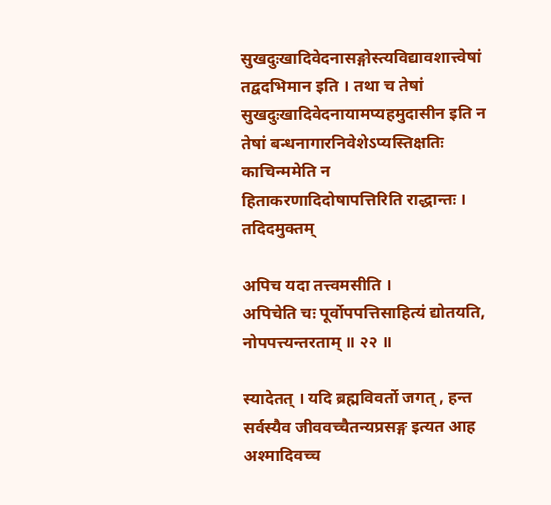सुखदुःखादिवेदनासङ्गोस्त्यविद्यावशात्त्वेषां तद्वदभिमान इति । तथा च तेषां सुखदुःखादिवेदनायामप्यहमुदासीन इति न तेषां बन्धनागारनिवेशेऽप्यस्तिक्षतिः काचिन्ममेति न हिताकरणादिदोषापत्तिरिति राद्धान्तः । तदिदमुक्तम्

अपिच यदा तत्त्वमसीति ।
अपिचेति चः पूर्वोपपत्तिसाहित्यं द्योतयति, नोपपत्त्यन्तरताम् ॥ २२ ॥

स्यादेतत् । यदि ब्रह्मविवर्तो जगत् , हन्त सर्वस्यैव जीववच्चैतन्यप्रसङ्ग इत्यत आह
अश्मादिवच्च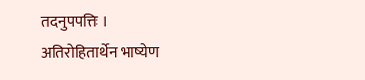तदनुपपत्तिः ।
अतिरोहितार्थेन भाष्येण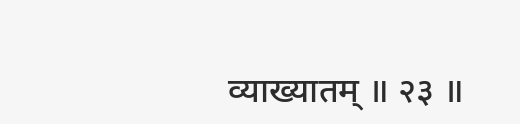व्याख्यातम् ॥ २३ ॥